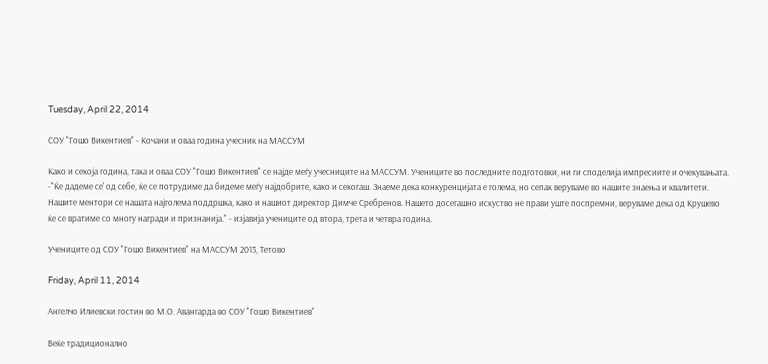Tuesday, April 22, 2014

СОУ "Гошо Викентиев" - Кочани и оваа година учесник на МАССУМ

Како и секоја година, така и оваа СОУ "Гошо Викентиев" се најде меѓу учесниците на МАССУМ. Учениците во последните подготовки, ни ги споделија импресиите и очекувањата.
-"Ќе дадеме се' од себе, ќе се потрудиме да бидеме меѓу најдобрите, како и секогаш. Знаеме дека конкуренцијата е голема, но сепак веруваме во нашите знаења и квалитети. Нашите ментори се нашата најголема поддршка, како и нашиот директор Димче Сребренов. Нашето досегашно искуство не прави уште поспремни, веруваме дека од Крушево ќе се вратиме со многу награди и признанија." - изјавија учениците од втора, трета и четвра година.

Учениците од СОУ "Гошо Викентиев" на МАССУМ 2013, Тетово

Friday, April 11, 2014

Ангелчо Илиевски гостин во М.О. Авангарда во СОУ "Гошо Викентиев"

Веќе традиционално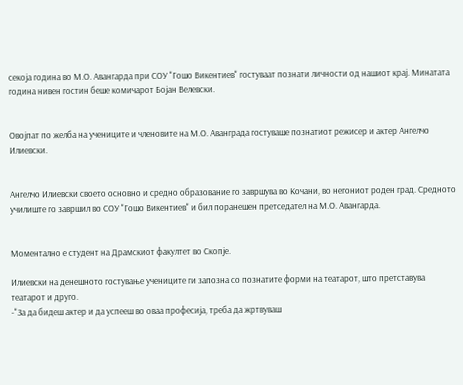секоја година во М.О. Авангарда при СОУ "Гошо Викентиев" гостуваат познати личности од нашиот крај. Минатата година нивен гостин беше комичарот Бојан Велевски.


Овојпат по желба на учениците и членовите на М.О. Аванграда гостуваше познатиот режисер и актер Ангелчо Илиевски.


Ангелчо Илиевски своето основно и средно образование го завршува во Кочани, во негониот роден град. Средното училиште го завршил во СОУ "Гошо Викентиев" и бил поранешен претседател на М.О. Авангарда.


Моментално е студент на Драмскиот факултет во Скопје.

Илиевски на денешното гостување учениците ги запозна со познатите форми на театарот, што претставува театарот и друго.
-"За да бидеш актер и да успееш во оваа професија, треба да жртвуваш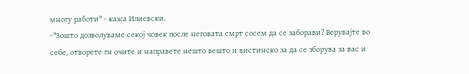многу работи" - кажа Илиевски.
-"Зошто дозволуваме секој човек после неговата смрт сосем да се заборави? Верувајте во себе, отворете ги очите и направете нешто вешто и вистинско за да се зборува за вас и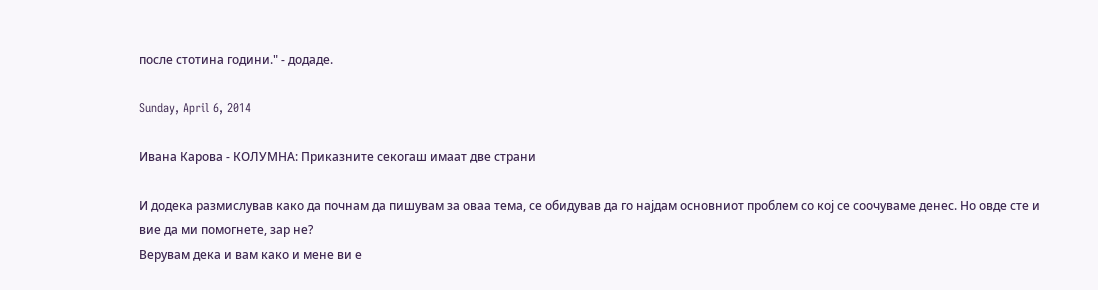после стотина години." - додаде.

Sunday, April 6, 2014

Ивана Карова - КОЛУМНА: Приказните секогаш имаат две страни

И додека размислував како да почнам да пишувам за оваа тема, се обидував да го најдам основниот проблем со кој се соочуваме денес. Но овде сте и вие да ми помогнете, зар не?
Верувам дека и вам како и мене ви е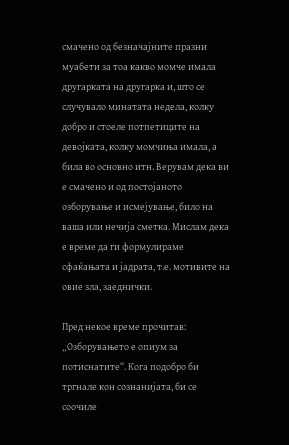смачено од безначајните празни муабети за тоа какво момче имала другарката на другарка и, што се случувало минатата недела, колку добро и стоеле потпетиците на девојката, колку момчиња имала, а била во основно итн. Верувам дека ви е смачено и од постојаното озборување и исмејување, било на ваша или нечија сметка. Мислам дека е време да ги формулираме сфаќањата и јадрата, т.е. мотивите на овие зла, заеднички.

Пред некое време прочитав: „Озборувањето е опиум за потиснатите“. Кога подобро би тргнале кон сознанијата, би се соочиле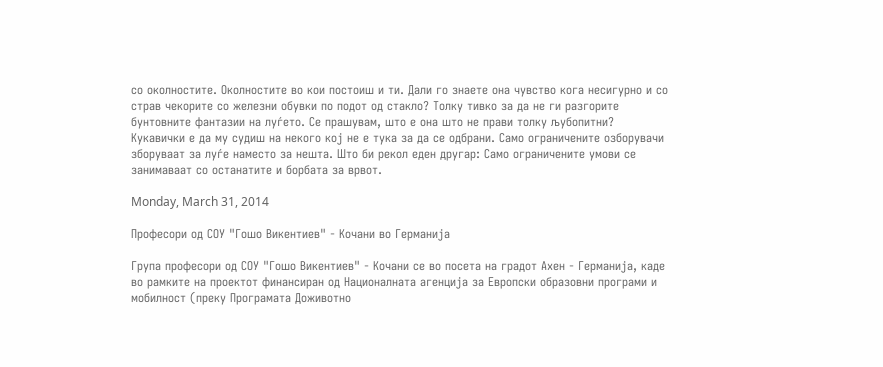со околностите. Околностите во кои постоиш и ти. Дали го знаете она чувство кога несигурно и со страв чекорите со железни обувки по подот од стакло? Толку тивко за да не ги разгорите бунтовните фантазии на луѓето. Се прашувам, што е она што не прави толку љубопитни? Кукавички е да му судиш на некого кој не е тука за да се одбрани. Само ограничените озборувачи зборуваат за луѓе наместо за нешта. Што би рекол еден другар: Само ограничените умови се занимаваат со останатите и борбата за врвот.

Monday, March 31, 2014

Професори од СОУ "Гошо Викентиев" - Кочани во Германија

Група професори од СОУ "Гошо Викентиев" - Кочани се во посета на градот Ахен - Германија, каде во рамките на проектот финансиран од Националната агенција за Европски образовни програми и мобилност (преку Програмата Доживотно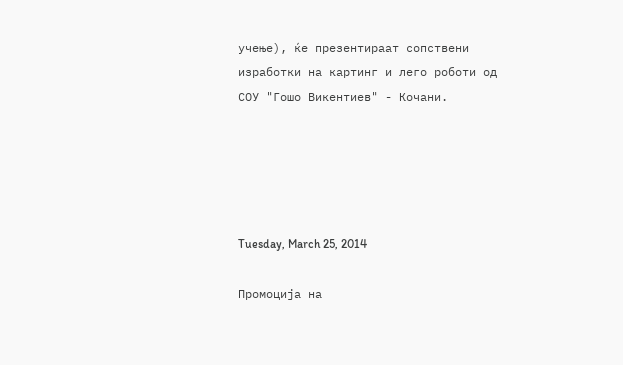учење), ќе презентираат сопствени изработки на картинг и лего роботи од  СОУ "Гошо Викентиев" - Кочани.





Tuesday, March 25, 2014

Промоција на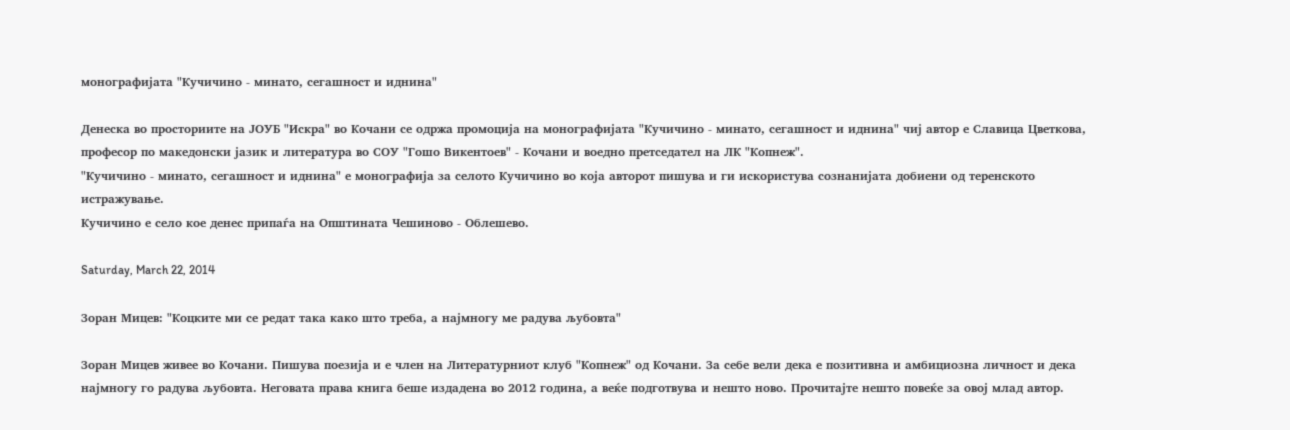монографијата "Кучичино - минато, сегашност и иднина"

Денеска во просториите на ЈОУБ "Искра" во Кочани се одржа промоција на монографијата "Кучичино - минато, сегашност и иднина" чиј автор е Славица Цветкова, професор по македонски јазик и литература во СОУ "Гошо Викентоев" - Кочани и воедно претседател на ЛК "Копнеж".
"Кучичино - минато, сегашност и иднина" е монографија за селото Кучичино во која авторот пишува и ги искористува сознанијата добиени од теренското истражување.
Кучичино е село кое денес припаѓа на Општината Чешиново - Облешево.

Saturday, March 22, 2014

Зоран Мицев: "Коцките ми се редат така како што треба, а најмногу ме радува љубовта"

Зоран Мицев живее во Кочани. Пишува поезија и е член на Литературниот клуб "Копнеж" од Кочани. За себе вели дека е позитивна и амбициозна личност и дека најмногу го радува љубовта. Неговата права книга беше издадена во 2012 година, а веќе подготвува и нешто ново. Прочитајте нешто повеќе за овој млад автор.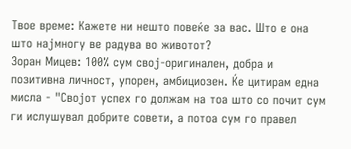Твое време: Кажете ни нешто повеќе за вас. Што е она што најмногу ве радува во животот?
Зоран Мицев: 100% сум свој-оригинален, добра и позитивна личност, упорен, амбициозен. Ќе цитирам една мисла - "Својот успех го должам на тоа што со почит сум ги ислушувал добрите совети, а потоа сум го правел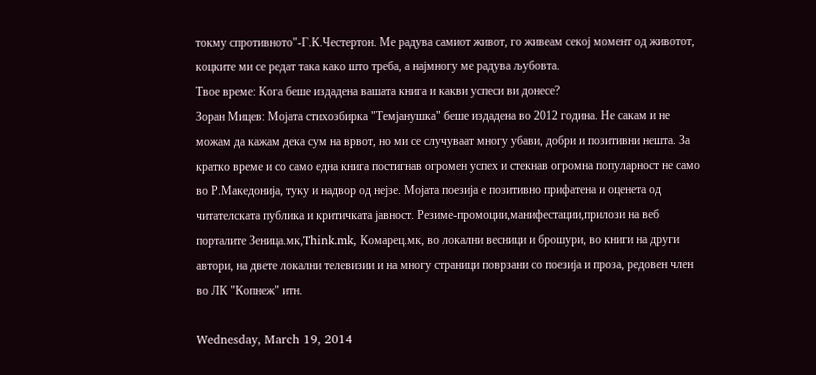токму спротивното"-Г.К.Честертон. Ме радува самиот живот, го живеам секој момент од животот, коцките ми се редат така како што треба, а најмногу ме радува љубовта.
Твое време: Кога беше издадена вашата книга и какви успеси ви донесе?
Зоран Мицев: Мојата стихозбирка "Темјанушка" беше издадена во 2012 година. Не сакам и не можам да кажам дека сум на врвот, но ми се случуваат многу убави, добри и позитивни нешта. За кратко време и со само една книга постигнав огромен успех и стекнав огромна популарност не само во Р.Македонија, туку и надвор од нејзе. Мојата поезија е позитивно прифатена и оценета од читателската публика и критичката јавност. Резиме-промоции,манифестации,прилози на веб порталите Зеница.мк,Think.mk, Комарец.мк, во локални весници и брошури, во книги на други автори, на двете локални телевизии и на многу страници поврзани со поезија и проза, редовен член во ЛК "Копнеж" итн.

Wednesday, March 19, 2014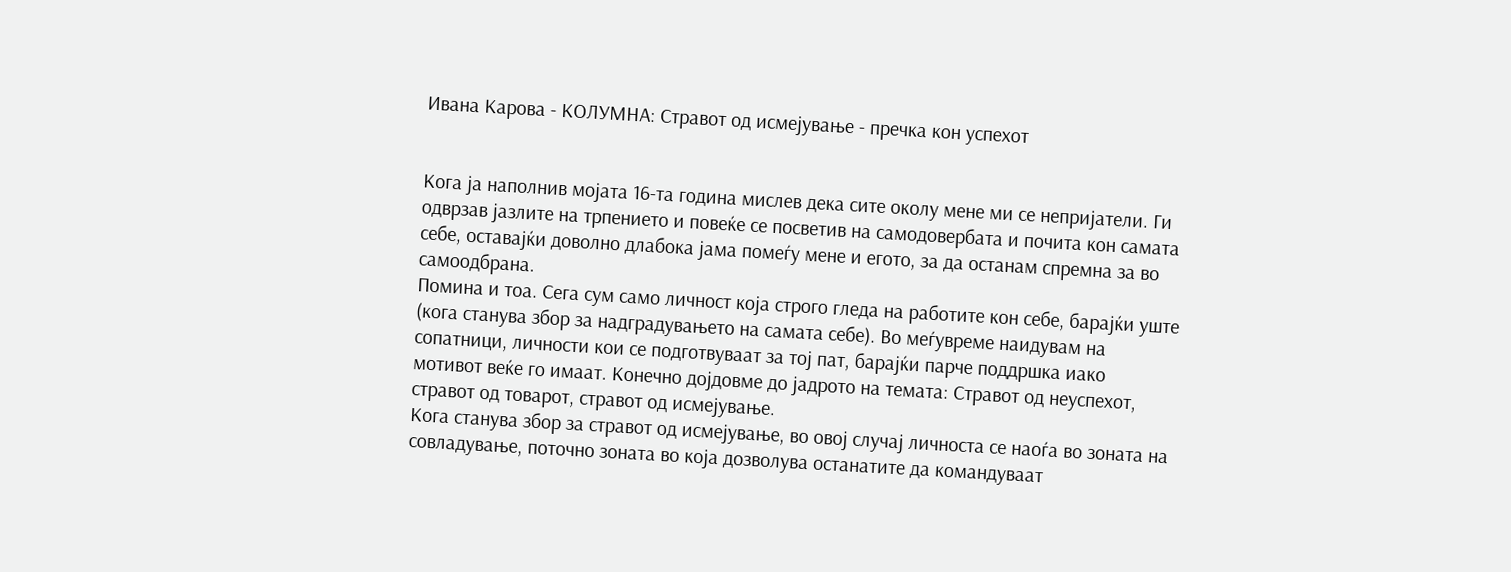Ивана Карова - КОЛУМНА: Стравот од исмејување - пречка кон успехот


Кога ја наполнив мојата 16-та година мислев дека сите околу мене ми се непријатели. Ги одврзав јазлите на трпението и повеќе се посветив на самодовербата и почита кон самата себе, оставајќи доволно длабока јама помеѓу мене и егото, за да останам спремна за во самоодбрана.
Помина и тоа. Сега сум само личност која строго гледа на работите кон себе, барајќи уште (кога станува збор за надградувањето на самата себе). Во меѓувреме наидувам на сопатници, личности кои се подготвуваат за тој пат, барајќи парче поддршка иако мотивот веќе го имаат. Конечно дојдовме до јадрото на темата: Стравот од неуспехот, стравот од товарот, стравот од исмејување.
Кога станува збор за стравот од исмејување, во овој случај личноста се наоѓа во зоната на совладување, поточно зоната во која дозволува останатите да командуваат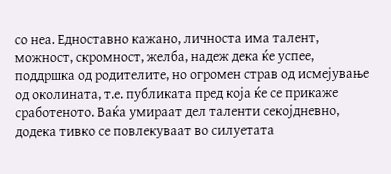со неа. Едноставно кажано, личноста има талент, можност, скромност, желба, надеж дека ќе успее, поддршка од родителите, но огромен страв од исмејување од околината, т.е. публиката пред која ќе се прикаже сработеното. Ваќа умираат дел таленти секојдневно, додека тивко се повлекуваат во силуетата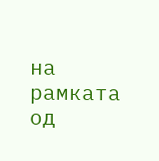на рамката од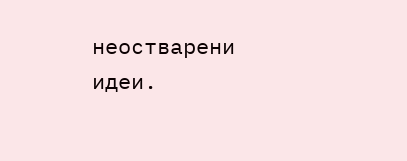неостварени идеи.